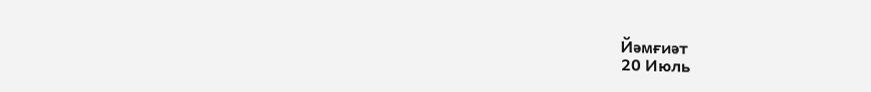Йәмғиәт
20 Июль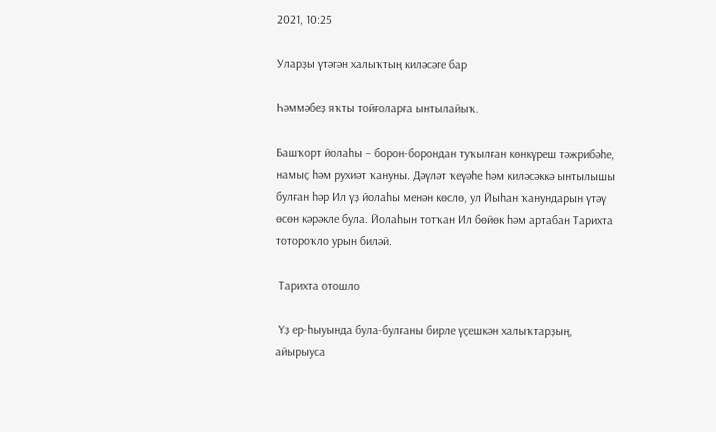2021, 10:25

Уларҙы үтәгән халыҡтың киләсәге бар

Һәммәбеҙ яҡты тойғоларға ынтылайыҡ.

Башҡорт йолаһы – борон-борондан туҡылған көнкүреш тәжрибәһе, намыҫ һәм рухиәт ҡануны. Дәүләт ҡеүәһе һәм киләсәккә ынтылышы булған һәр Ил үҙ йолаһы менән көслө, ул Йыһан ҡанундарын үтәү өсөн кәрәкле була. Йолаһын тотҡан Ил бөйөк һәм артабан Тарихта тотороҡло урын биләй.

 Тарихта отошло

 Үҙ ер-һыуында була-булғаны бирле үҫешкән халыҡтарҙың, айырыуса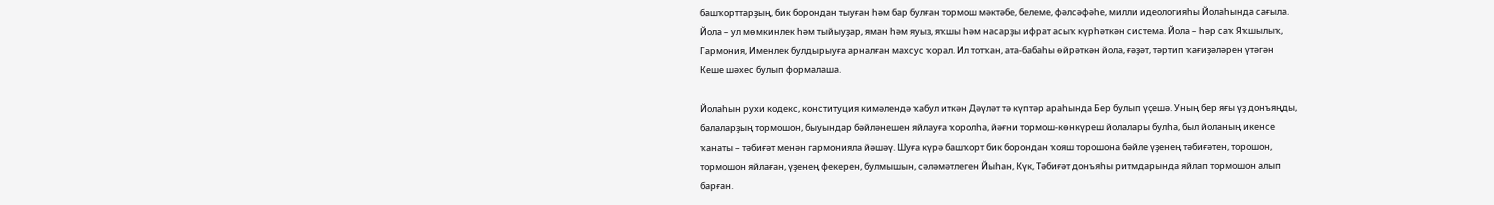башҡорттарҙың, бик борондан тыуған һәм бар булған тормош мәктәбе, белеме, фәлсәфәһе, милли идеологияһы Йолаһында сағыла. Йола – ул мөмкинлек һәм тыйыуҙар, яман һәм яуыз, яҡшы һәм насарҙы ифрат асыҡ күрһәткән система. Йола – һәр саҡ Яҡшылыҡ, Гармония, Именлек булдырыуға арналған махсус ҡорал. Ил тотҡан, ата-бабаһы өйрәткән йола, ғәҙәт, тәртип ҡағиҙәләрен үтәгән Кеше шәхес булып формалаша.

Йолаһын рухи кодекс, конституция кимәлендә ҡабул иткән Дәүләт тә күптәр араһында Бер булып үҫешә. Уның бер яғы үҙ донъяңды, балаларҙың тормошон, быуындар бәйләнешен яйлауға ҡоролһа, йәғни тормош-көнкүреш йолалары булһа, был йоланың икенсе ҡанаты – тәбиғәт менән гармонияла йәшәү. Шуға күрә башҡорт бик борондан ҡояш торошона бәйле үҙенең тәбиғәтен, торошон, тормошон яйлаған, үҙенең фекерен, булмышын, сәләмәтлеген Йыһан, Күк, Тәбиғәт донъяһы ритмдарында яйлап тормошон алып барған.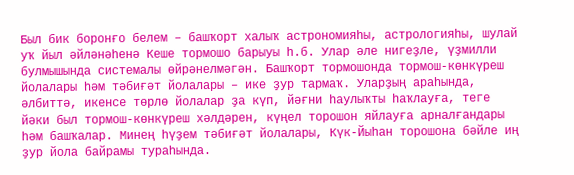Был бик боронғо белем – башҡорт халыҡ астрономияһы, астрологияһы, шулай уҡ йыл әйләнәһенә Кеше тормошо барыуы һ.б. Улар әле нигеҙле, үҙмилли булмышында системалы өйрәнелмәгән. Башҡорт тормошонда тормош-көнкүреш йолалары һәм тәбиғәт йолалары – ике ҙур тармаҡ. Уларҙың араһында, әлбиттә, икенсе төрлө йолалар ҙа күп, йәғни һаулыҡты һаҡлауға, теге йәки был тормош-көнкүреш хәлдәрен, күңел торошон яйлауға арналғандары һәм башҡалар. Минең һүҙем тәбиғәт йолалары, Күк-Йыһан торошона бәйле иң ҙур йола байрамы тураһында.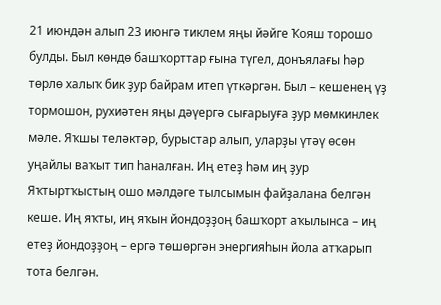21 июндән алып 23 июнгә тиклем яңы йәйге Ҡояш торошо булды. Был көндө башҡорттар ғына түгел, донъялағы һәр төрлө халыҡ бик ҙур байрам итеп үткәргән. Был – кешенең үҙ тормошон, рухиәтен яңы дәүергә сығарыуға ҙур мөмкинлек мәле. Яҡшы теләктәр, бурыстар алып, уларҙы үтәү өсөн уңайлы ваҡыт тип һаналған. Иң етеҙ һәм иң ҙур Яҡтыртҡыстың ошо мәлдәге тылсымын файҙалана белгән кеше. Иң яҡты, иң яҡын йондоҙҙоң башҡорт аҡылынса – иң етеҙ йондоҙҙоң – ергә төшөргән энергияһын йола атҡарып тота белгән.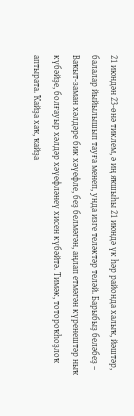21 июндән 23-өнә тиклем, ә иң яҡшыһы 21 июндә үк һәр районда халыҡ, йәштәр, балалар йыйылышып тауға менеп, унда изге теләктәр теләй. Барыбыҙ беләбеҙ – Ваҡыт-заман хәлдәре бик хәүефле, беҙ белмәгән, аңлап етмәгән күренештәр ныҡ күбәйҙе, болғауыр хәлдәр хәүефләнеү хисен күбәйтә. Тимәк, тотороҡһоҙлоҡ аптырата. Ҡайҙа хаҡ, ҡайҙа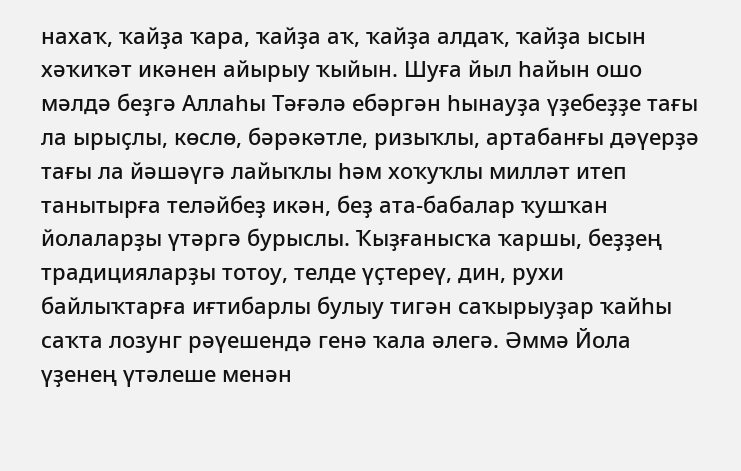нахаҡ, ҡайҙа ҡара, ҡайҙа аҡ, ҡайҙа алдаҡ, ҡайҙа ысын хәҡиҡәт икәнен айырыу ҡыйын. Шуға йыл һайын ошо мәлдә беҙгә Аллаһы Тәғәлә ебәргән һынауҙа үҙебеҙҙе тағы ла ырыҫлы, көслө, бәрәкәтле, ризыҡлы, артабанғы дәүерҙә тағы ла йәшәүгә лайыҡлы һәм хоҡуҡлы милләт итеп танытырға теләйбеҙ икән, беҙ ата-бабалар ҡушҡан йолаларҙы үтәргә бурыслы. Ҡыҙғанысҡа ҡаршы, беҙҙең традицияларҙы тотоу, телде үҫтереү, дин, рухи байлыҡтарға иғтибарлы булыу тигән саҡырыуҙар ҡайһы саҡта лозунг рәүешендә генә ҡала әлегә. Әммә Йола үҙенең үтәлеше менән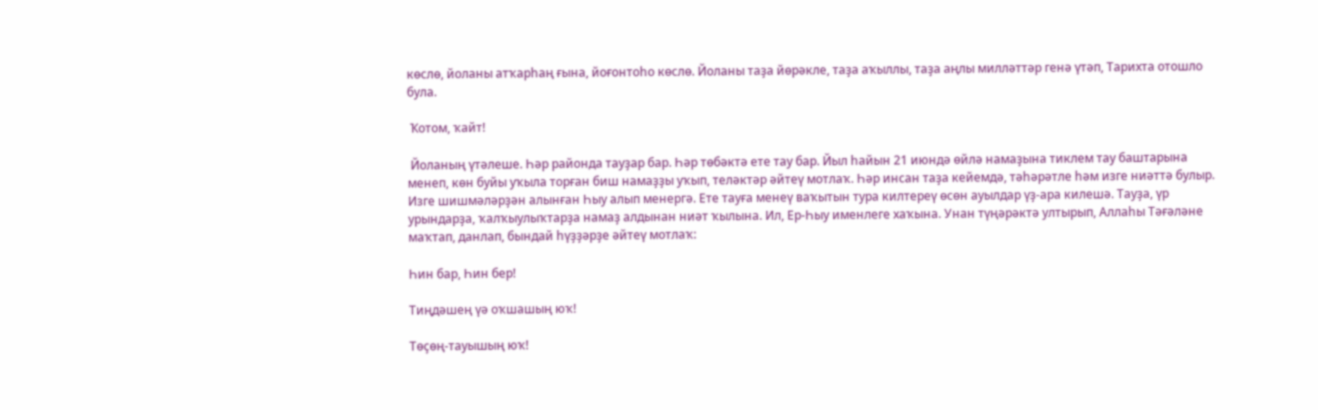көслө, йоланы атҡарһаң ғына, йоғонтоһо көслө. Йоланы таҙа йөрәкле, таҙа аҡыллы, таҙа аңлы милләттәр генә үтәп, Тарихта отошло була.

 Ҡотом, ҡайт!

 Йоланың үтәлеше. Һәр районда тауҙар бар. Һәр төбәктә ете тау бар. Йыл һайын 21 июндә өйлә намаҙына тиклем тау баштарына менеп, көн буйы уҡыла торған биш намаҙҙы уҡып, теләктәр әйтеү мотлаҡ. Һәр инсан таҙа кейемдә, тәһәрәтле һәм изге ниәттә булыр. Изге шишмәләрҙән алынған Һыу алып менергә. Ете тауға менеү ваҡытын тура килтереү өсөн ауылдар үҙ-ара килешә. Тауҙа, үр урындарҙа, ҡалҡыулыҡтарҙа намаҙ алдынан ниәт ҡылына. Ил, Ер-Һыу именлеге хаҡына. Унан түңәрәктә ултырып, Аллаһы Тәғәләне маҡтап, данлап, бындай һүҙҙәрҙе әйтеү мотлаҡ:

Һин бар, Һин бер!

Тиңдәшең үә оҡшашың юҡ!

Төҫөң-тауышың юҡ!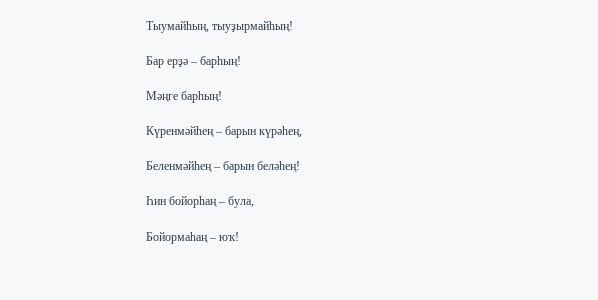Тыумайһың, тыуҙырмайһың!

Бар ерҙә – барһың!

Мәңге барһың!

Күренмәйһең – барын күрәһең,

Беленмәйһең – барын беләһең!

Һин бойорһаң – була,

Бойормаһаң – юҡ!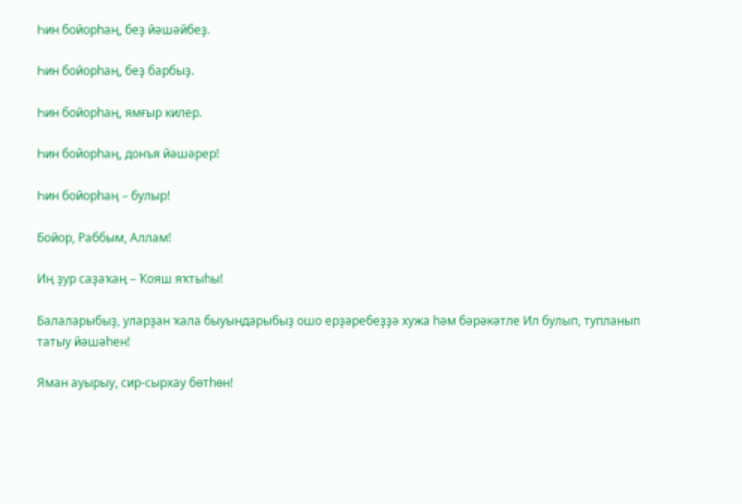Һин бойорһаң, беҙ йәшәйбеҙ.

Һин бойорһаң, беҙ барбыҙ.

Һин бойорһаң, ямғыр килер.

Һин бойорһаң, донъя йәшәрер!

Һин бойорһаң – булыр!

Бойор, Раббым, Аллам!

Иң ҙур саҙаҡаң – Ҡояш яҡтыһы!

Балаларыбыҙ, уларҙан ҡала быуындарыбыҙ ошо ерҙәребеҙҙә хужа һәм бәрәкәтле Ил булып, тупланып татыу йәшәһен!

Яман ауырыу, сир-сырхау бөтһөн!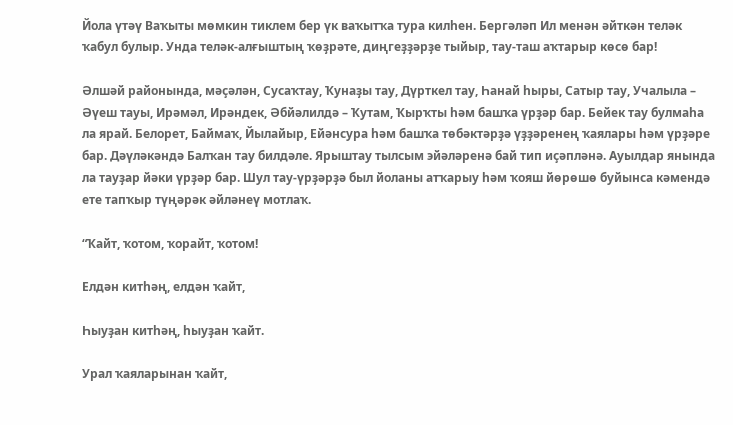Йола үтәү Ваҡыты мөмкин тиклем бер үк ваҡытҡа тура килһен. Бергәләп Ил менән әйткән теләк ҡабул булыр. Унда теләк-алғыштың ҡөҙрәте, диңгеҙҙәрҙе тыйыр, тау-таш аҡтарыр көсө бар!

Әлшәй районында, мәҫәлән, Сусаҡтау, Ҡунаҙы тау, Дүрткел тау, Һанай һыры, Сатыр тау, Учалыла – Әүеш тауы, Ирәмәл, Ирәндек, Әбйәлилдә – Ҡутам, Ҡырҡты һәм башҡа үрҙәр бар. Бейек тау булмаһа ла ярай. Белорет, Баймаҡ, Йылайыр, Ейәнсура һәм башҡа төбәктәрҙә үҙҙәренең ҡаялары һәм үрҙәре бар. Дәүләкәндә Балҡан тау билдәле. Ярыштау тылсым эйәләренә бай тип иҫәпләнә. Ауылдар янында ла тауҙар йәки үрҙәр бар. Шул тау-үрҙәрҙә был йоланы атҡарыу һәм ҡояш йөрөшө буйынса кәмендә ете тапҡыр түңәрәк әйләнеү мотлаҡ.

“Ҡайт, ҡотом, ҡорайт, ҡотом!

Елдән китһәң, елдән ҡайт,

Һыуҙан китһәң, һыуҙан ҡайт.

Урал ҡаяларынан ҡайт,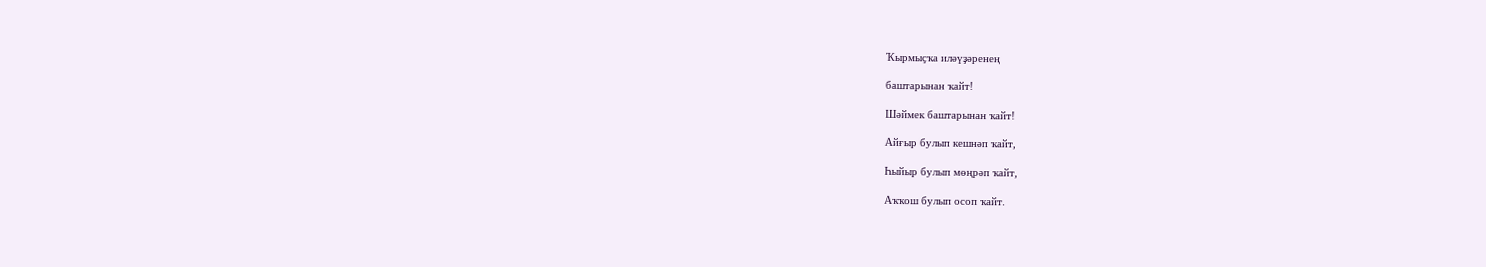Ҡырмыҫҡа иләүҙәренең

баштарынан ҡайт!

Шәймек баштарынан ҡайт!

Айғыр булып кешнәп ҡайт,

Һыйыр булып мөңрәп ҡайт,

Аҡҡош булып осоп ҡайт.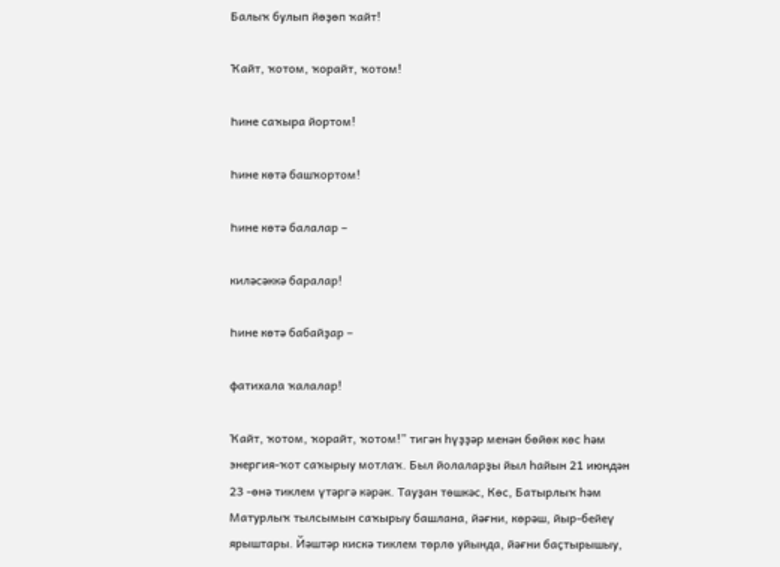Балыҡ булып йөҙөп ҡайт!

Ҡайт, ҡотом, ҡорайт, ҡотом!

Һине саҡыра йортом!

Һине көтә башҡортом!

Һине көтә балалар –

киләсәккә баралар!

Һине көтә бабайҙар –

фатихала ҡалалар!

Ҡайт, ҡотом, ҡорайт, ҡотом!” тигән һүҙҙәр менән бөйөк көс һәм энергия-ҡот саҡырыу мотлаҡ. Был йолаларҙы йыл һайын 21 июндән 23 -өнә тиклем үтәргә кәрәк. Тауҙан төшкәс, Көс, Батырлыҡ һәм Матурлыҡ тылсымын саҡырыу башлана, йәғни, көрәш, йыр-бейеү ярыштары. Йәштәр кискә тиклем төрлө уйында, йәғни баҫтырышыу,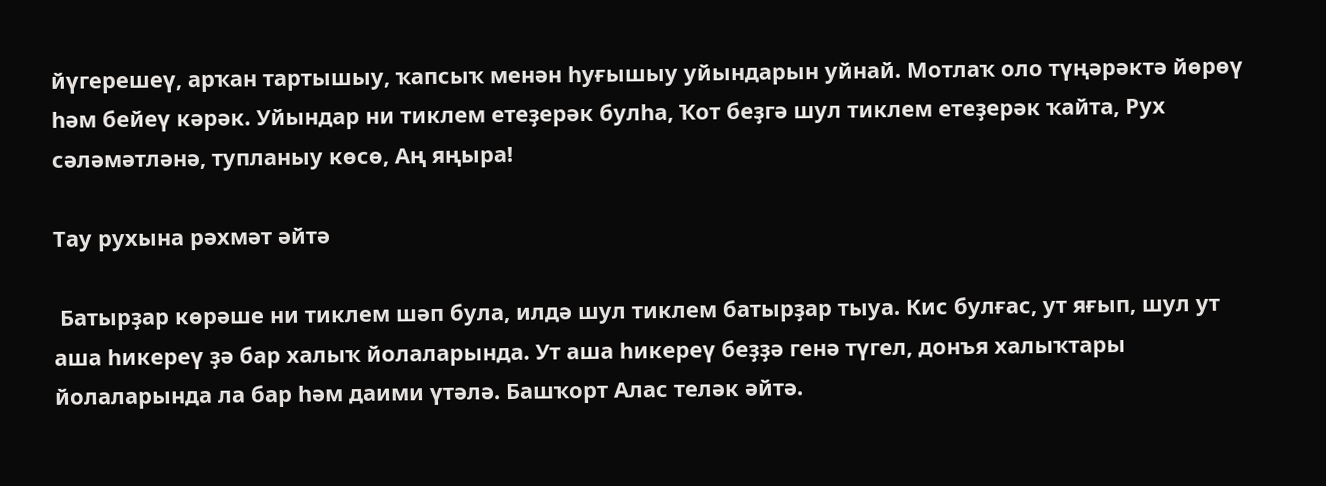йүгерешеү, арҡан тартышыу, ҡапсыҡ менән һуғышыу уйындарын уйнай. Мотлаҡ оло түңәрәктә йөрөү һәм бейеү кәрәк. Уйындар ни тиклем етеҙерәк булһа, Ҡот беҙгә шул тиклем етеҙерәк ҡайта, Рух сәләмәтләнә, тупланыу көсө, Аң яңыра!

Тау рухына рәхмәт әйтә

 Батырҙар көрәше ни тиклем шәп була, илдә шул тиклем батырҙар тыуа. Кис булғас, ут яғып, шул ут аша һикереү ҙә бар халыҡ йолаларында. Ут аша һикереү беҙҙә генә түгел, донъя халыҡтары йолаларында ла бар һәм даими үтәлә. Башҡорт Алас теләк әйтә.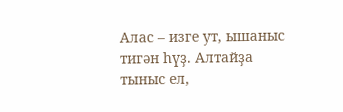Алас – изге ут, ышаныс тигән һүҙ. Алтайҙа тыныс ел,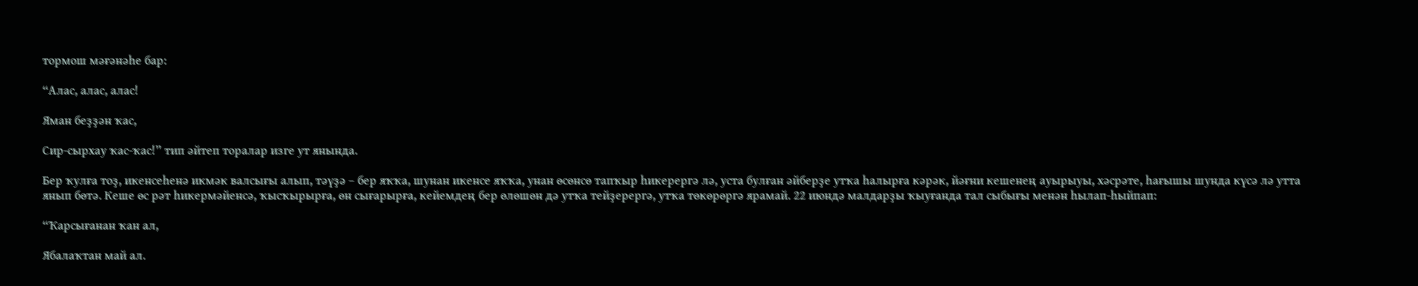тормош мәғәнәһе бар:

“Алас, алас, алас!

Яман беҙҙән ҡас,

Сир-сырхау ҡас-ҡас!” тип әйтеп торалар изге ут янында.

Бер ҡулға тоҙ, икенсеһенә икмәк валсығы алып, тәүҙә – бер яҡҡа, шунан икенсе яҡҡа, унан өсөнсө тапҡыр һикерергә лә, уста булған әйберҙе утҡа һалырға кәрәк, йәғни кешенең ауырыуы, хәсрәте, һағышы шунда күсә лә утта янып бөтә. Кеше өс рәт һикермәйенсә, ҡысҡырырға, өн сығарырға, кейемдең бер өлөшөн дә утҡа тейҙерергә, утҡа төкөрөргә ярамай. 22 июндә малдарҙы ҡыуғанда тал сыбығы менән һылап-һыйпап:

“Ҡарсығанан ҡан ал,

Ябалаҡтан май ал.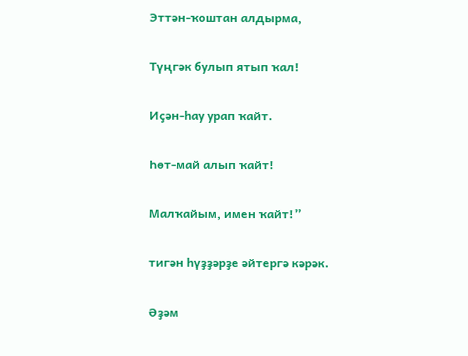Эттән-ҡоштан алдырма,

Түңгәк булып ятып ҡал!

Иҫән-һау урап ҡайт.

Һөт-май алып ҡайт!

Малҡайым, имен ҡайт!”

тигән һүҙҙәрҙе әйтергә кәрәк.

Әҙәм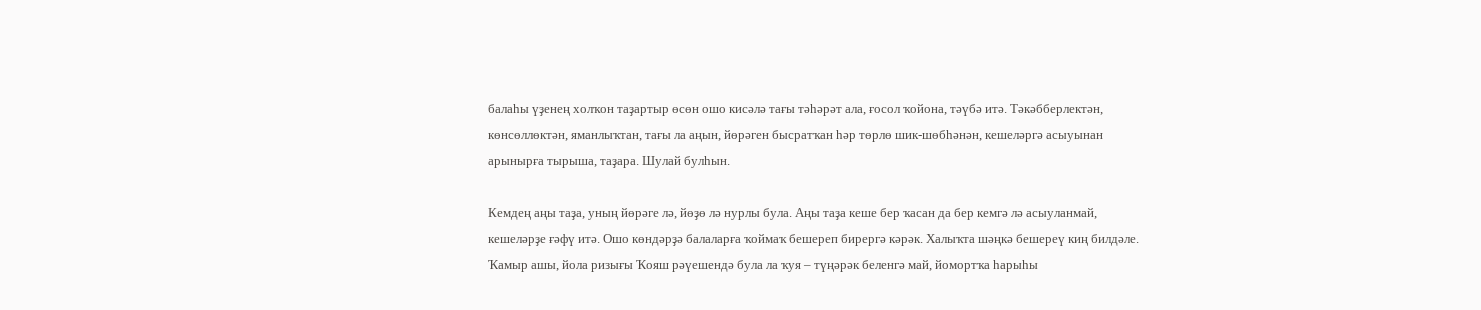балаһы үҙенең холҡон таҙартыр өсөн ошо кисәлә тағы тәһәрәт ала, ғосол ҡойона, тәүбә итә. Тәкәбберлектән, көнсөллөктән, яманлыҡтан, тағы ла аңын, йөрәген бысратҡан һәр төрлө шик-шөбһәнән, кешеләргә асыуынан арынырға тырыша, таҙара. Шулай булһын.

Кемдең аңы таҙа, уның йөрәге лә, йөҙө лә нурлы була. Аңы таҙа кеше бер ҡасан да бер кемгә лә асыуланмай, кешеләрҙе ғәфү итә. Ошо көндәрҙә балаларға ҡоймаҡ бешереп бирергә кәрәк. Халыҡта шәңкә бешереү киң билдәле. Ҡамыр ашы, йола ризығы Ҡояш рәүешендә була ла ҡуя – түңәрәк беленгә май, йомортҡа һарыһы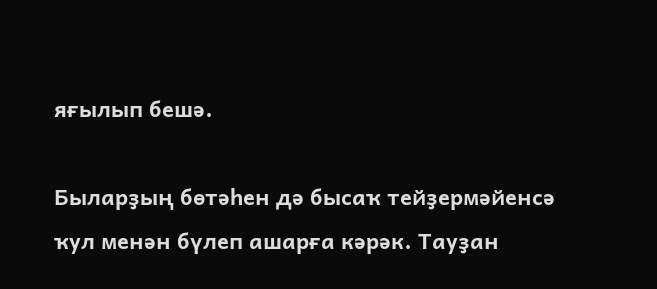яғылып бешә.

Быларҙың бөтәһен дә бысаҡ тейҙермәйенсә ҡул менән бүлеп ашарға кәрәк. Тауҙан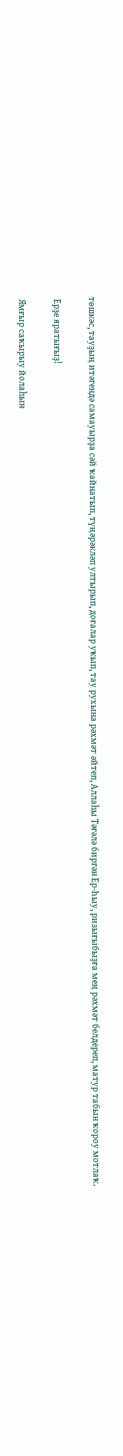төшкәс, тауҙың итәгендә самауырҙа сәй ҡайнатып, түңәрәкләп ултырып, доғалар уҡып, тау рухына рәхмәт әйтеп, Аллаһы Тәғәлә биргән Ер-Һыу, ризығыбыҙға мең рәхмәт белдереп, матур табын ҡороу мотлаҡ.

 Ерҙе яратығыҙ!

 Ямғыр саҡырыу йолаһын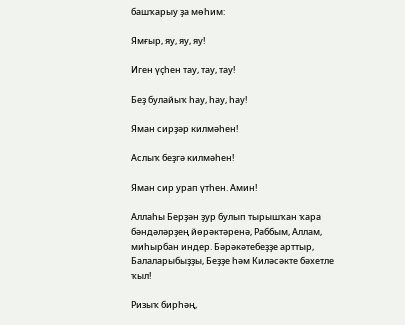башҡарыу ҙа мөһим:

Ямғыр, яу, яу, яу!

Иген үҫһен тау, тау, тау!

Беҙ булайыҡ һау, һау, һау!

Яман сирҙәр килмәһен!

Аслыҡ беҙгә килмәһен!

Яман сир урап үтһен. Амин!

Аллаһы Берҙән ҙур булып тырышҡан ҡара бәндәләрҙең йөрәктәренә, Раббым, Аллам, миһырбан индер. Бәрәкәтебеҙҙе арттыр, Балаларыбыҙҙы, Беҙҙе һәм Киләсәкте бәхетле ҡыл!

Ризыҡ бирһәң,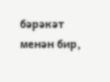бәрәкәт менән бир,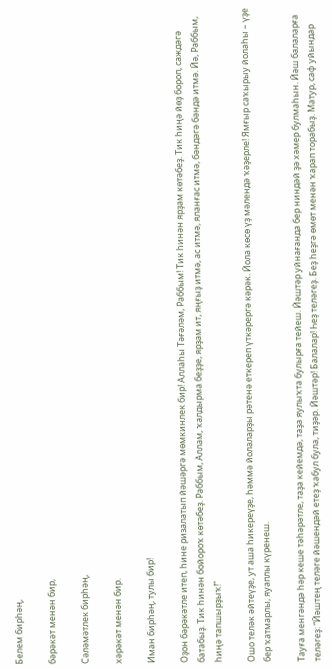Белем бирһәң,

бәрәкәт менән бир,

Сәләмәтлек бирһәң,

хәрәкәт менән бир.

Иман бирһәң, тулы бир!

Оҙон бәрәкәтле итеп, һине ризалатып йәшәргә мөмкинлек бир! Аллаһы Тәғәләм, Раббым! Тик һинән ярҙам көтәбеҙ. Тик һиңә йөҙ бороп, саждәгә батабыҙ. Тик һинән бойороҡ көтәбеҙ. Раббым, Аллам, ҡалдырма беҙҙе, ярҙам ит, яңғыҙ итмә, ас итмә, яланғас итмә, бәндәгә бәндә итмә. Йә, Раббым, һиңә тапшырҙыҡ!”

Ошо теләк әйтеүҙе, ут аша һикереүҙе, һәммә йолаларҙы рәтенә еткереп үткәрергә кәрәк. Йола көсө үҙ мәлендә ҡәҙерле! Ямғыр саҡырыу йолаһы – үҙе бер ҡатмарлы, яуаплы күренеш.

Тауға менгәндә һәр кеше тәһәрәтле, таҙа кейемдә, таҙа яулыҡта булырға тейеш. Йәштәр уйнағанда бер ниндәй ҙә хәмер булмаһын. Йәш балаларға теләгеҙ: “Йәштең теләге йәшендәй етеҙ ҡабул була, тиҙәр. Йәштәр! Балалар! Һеҙ теләгеҙ. Беҙ һеҙгә өмөт менән ҡарап торабыҙ. Матур, саф уйындар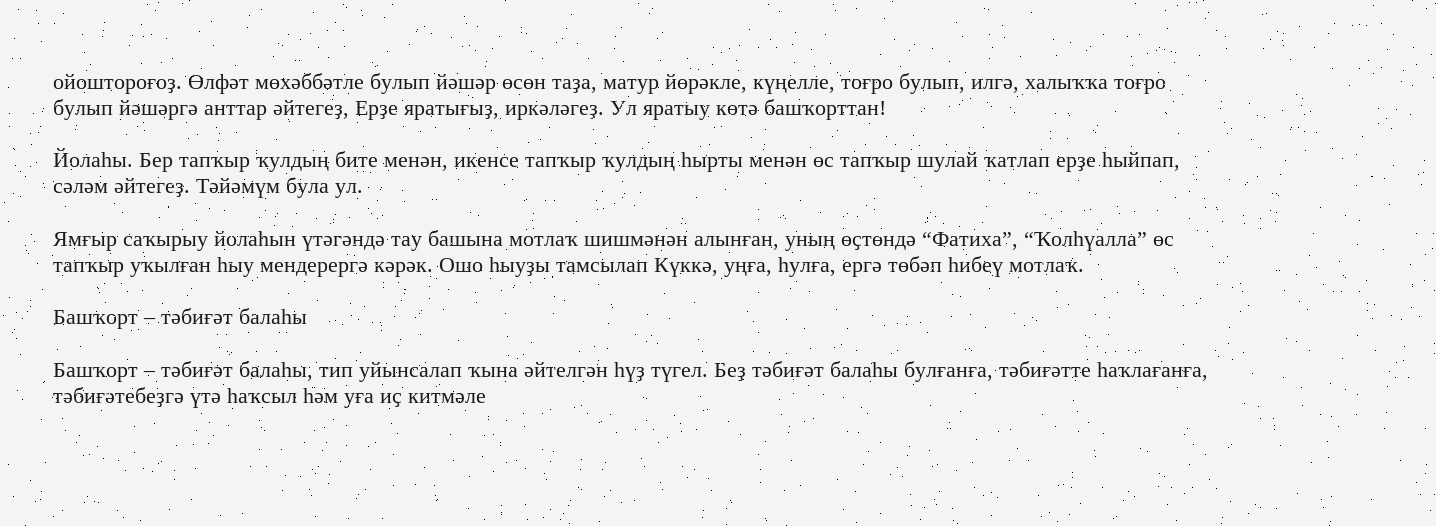ойоштороғоҙ. Өлфәт мөхәббәтле булып йәшәр өсөн таҙа, матур йөрәкле, күңелле, тоғро булып, илгә, халыҡҡа тоғро булып йәшәргә анттар әйтегеҙ, Ерҙе яратығыҙ, иркәләгеҙ. Ул яратыу көтә башҡорттан!

Йолаһы. Бер тапҡыр ҡулдың бите менән, икенсе тапҡыр ҡулдың һырты менән өс тапҡыр шулай ҡатлап ерҙе һыйпап, сәләм әйтегеҙ. Тәйәмүм була ул.

Ямғыр саҡырыу йолаһын үтәгәндә тау башына мотлаҡ шишмәнән алынған, уның өҫтөндә “Фатиха”, “Ҡолһүалла” өс тапҡыр уҡылған һыу мендерергә кәрәк. Ошо һыуҙы тамсылап Күккә, уңға, һулға, ергә төбәп һибеү мотлаҡ.

Башҡорт – тәбиғәт балаһы

Башҡорт – тәбиғәт балаһы, тип уйынсалап ҡына әйтелгән һүҙ түгел. Беҙ тәбиғәт балаһы булғанға, тәбиғәтте һаҡлағанға, тәбиғәтебеҙгә үтә һаҡсыл һәм уға иҫ китмәле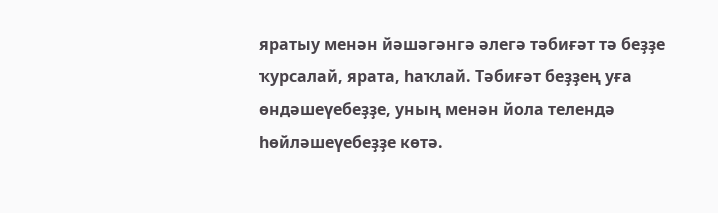яратыу менән йәшәгәнгә әлегә тәбиғәт тә беҙҙе ҡурсалай, ярата, һаҡлай. Тәбиғәт беҙҙең уға өндәшеүебеҙҙе, уның менән йола телендә һөйләшеүебеҙҙе көтә.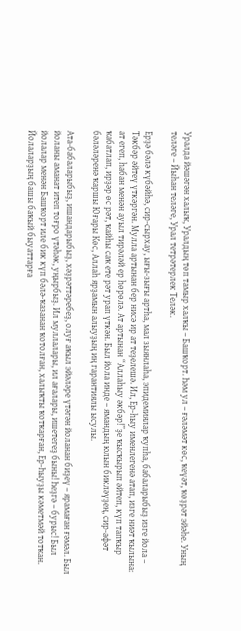Уралда йәшәгән халыҡ, Уралдың төп тамыр халҡы – Башҡорт. Һәм ул – ғәләмәт көс, ҡеүәт, ҡөҙрәт эйәһе. Уның теләге – Йыһан теләге, Урал тетрәтерлек Теләк.

Ерҙә бәлә күбәйһә, сир-сырхау, ығы-зығы артһа, мал зыянлаһа, эпидемиялар ҡупһа, бабаларыбыҙ изге йола – Тәкбәр әйтеү үткәргән. Мулла артынан бер нисә ир ат теҙелешә. Ил, Ер-һыу именлегенә атап, изге ниәт ҡылына: ат егеп, һабан менән ауыл тирәләй ер һөрөлә. Ат артынан “Аллаһыу әкбәр!”ҙе ҡысҡырып әйтеп, күп тапҡыр ҡабатлап, ирҙәр өс рәт, ҡайһы саҡ ете рәт урап үткән. Был йола инде – ямандың юлын бикләүҙең, сир-афәт бәләләренә ҡаршы Юғары Көс, Аллаһ ярҙамын алыуҙың иң гарантиялы ысулы.

Ата-бабаларыбыҙ, ишандарыбыҙ, хәҙрәттәребеҙ, олуғ аҡыл эйәләре үтәгән йоланан биҙеү – ярамаған ғәмәл. Был йоланы аманат итеп тоғро үтәһәк, уңырбыҙ. Ил муллалары, ил ағалары, ишетегеҙ быны! Һеҙгә – бурыс! Был йолалар менән Башҡорт иле бик күп бәлә-ҡазанан ҡотолған, халыҡты ҡотҡарған, Ер-Һыуҙы кәметмәй тотҡан. Йолаларҙың башы баҡый быуаттарға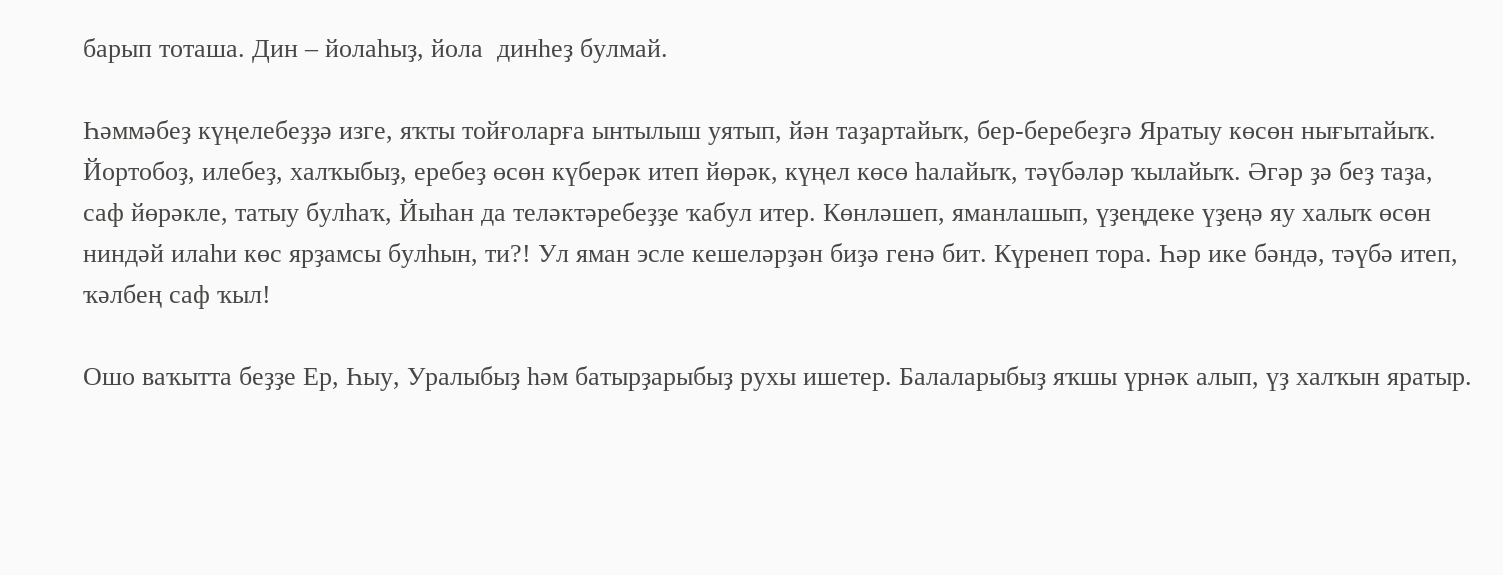барып тоташа. Дин – йолаһыҙ, йола  динһеҙ булмай.

Һәммәбеҙ күңелебеҙҙә изге, яҡты тойғоларға ынтылыш уятып, йән таҙартайыҡ, бер-беребеҙгә Яратыу көсөн нығытайыҡ. Йортобоҙ, илебеҙ, халҡыбыҙ, еребеҙ өсөн күберәк итеп йөрәк, күңел көсө һалайыҡ, тәүбәләр ҡылайыҡ. Әгәр ҙә беҙ таҙа, саф йөрәкле, татыу булһаҡ, Йыһан да теләктәребеҙҙе ҡабул итер. Көнләшеп, яманлашып, үҙеңдеке үҙеңә яу халыҡ өсөн ниндәй илаһи көс ярҙамсы булһын, ти?! Ул яман эсле кешеләрҙән биҙә генә бит. Күренеп тора. Һәр ике бәндә, тәүбә итеп, ҡәлбең саф ҡыл!

Ошо ваҡытта беҙҙе Ер, Һыу, Уралыбыҙ һәм батырҙарыбыҙ рухы ишетер. Балаларыбыҙ яҡшы үрнәк алып, үҙ халҡын яратыр.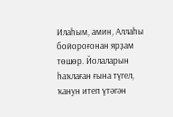Илаһым, амин, Аллаһы бойороғонан ярҙам төшөр. Йолаларын һаҡлаған ғына түгел, ҡанун итеп үтәгән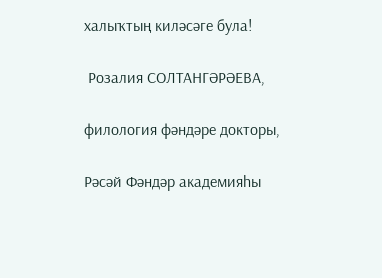халыҡтың киләсәге була!

 Розалия СОЛТАНГӘРӘЕВА,

филология фәндәре докторы,

Рәсәй Фәндәр академияһы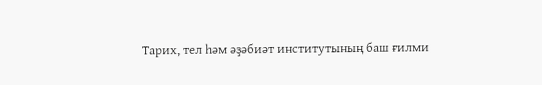Тарих, тел һәм әҙәбиәт институтының баш ғилми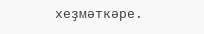хеҙмәткәре.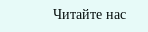Читайте нас